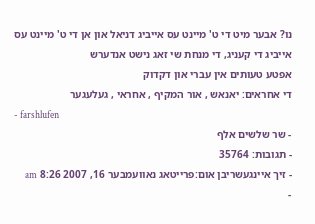נו? אבער מיט די ט' מיינט עס אייביג דניאל און אן די ט' מיינט עס אייביג די קעניג, די מנחת שי זאג נישט אנדערש
אפטע טעותים אין עברי און דקדוק
די אחראים: יאנאש , אור המקיף , אחראי , געלעגער
- farshlufen
- שר שלשים אלף
- תגובות: 35764
- זיך איינגעשריבן אום:פרייטאג נאוועמבער 16, 2007 8:26 am
-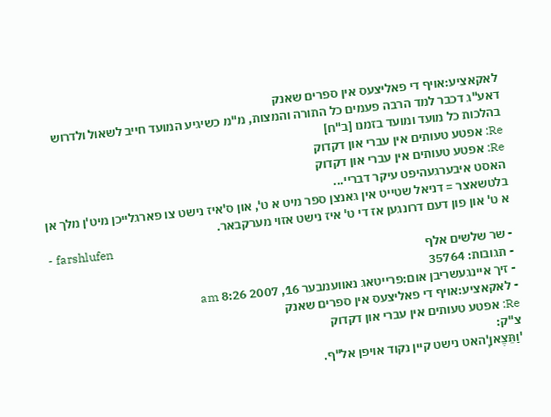לאקאציע:אויף די פאליצעס אין ספרים שאנק
דאע"ג דכבר למד הרבה פעמים כל התורה והמצות, מ"מ כשיגיע המועד חייב לשאול ולדרוש בהלכות כל מועד ומועד בזמנו [ב"ח]
Re: אפטע טעותים אין עברי און דקדוק
Re: אפטע טעותים אין עברי און דקדוק
האסט איבערגעהיפט עיקר דבריי...
בלטשאצר = דניאל שטייט אין גאנצן ספר מיט א ט', און ס'איז נישט צו פארגלייכן מיט'ן מלך אן א ט' און פון דעם דרונגען אז די ט' איז נישט אזוי מערקבאר.
- farshlufen
- שר שלשים אלף
- תגובות: 35764
- זיך איינגעשריבן אום:פרייטאג נאוועמבער 16, 2007 8:26 am
- לאקאציע:אויף די פאליצעס אין ספרים שאנק
Re: אפטע טעותים אין עברי און דקדוק
צ"ק:
'וַתֵּצֶאןָ'האט נישט קיין נקוד אויפן אל"ף.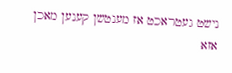נישט געטראכט אז מענטשן קענען מאכן אזא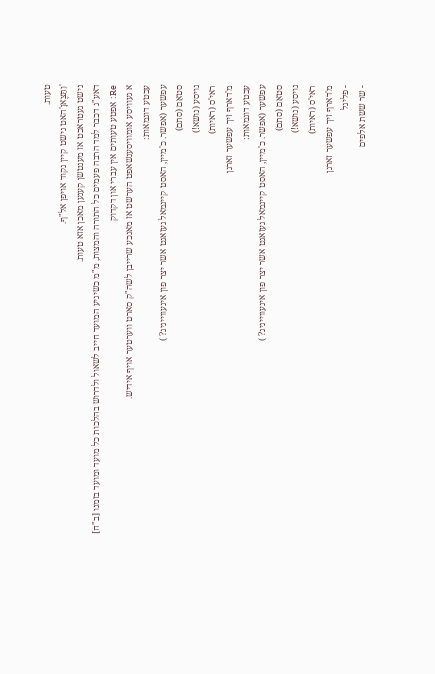טעות.
'וַתֵּצֶאןָ'האט נישט קיין נקוד אויפן אל"ף.
נישט געטראכט אז מענטשן קענען מאכן אזא טעות.
דאע"ג דכבר למד הרבה פעמים כל התורה והמצות, מ"מ כשיגיע המועד חייב לשאול ולדרוש בהלכות כל מועד ומועד בזמנו [ב"ח]
Re: אפטע טעותים אין עברי און דקדוק
א געוויסע אומוויסענשאפט הערשט אז מאנכע שרייבן לשה"ק סארט ווערטער אויף אידיש.
עכטע דוגמאות:
עפשער (אפשר. כ'מיין, האסט קיינמאל געזאגט אשר יצר פון אינעווייניג? )
סטאַם (סתם)
נויסע (נושא!)
ראי'ס (ראיות)
מ'דארף זיך עפשער זארגן
עכטע דוגמאות:
עפשער (אפשר. כ'מיין, האסט קיינמאל געזאגט אשר יצר פון אינעווייניג? )
סטאַם (סתם)
נויסע (נושא!)
ראי'ס (ראיות)
מ'דארף זיך עפשער זארגן
- פליגל
- שר ששת אלפים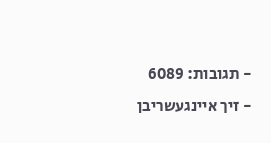- תגובות: 6089
- זיך איינגעשריבן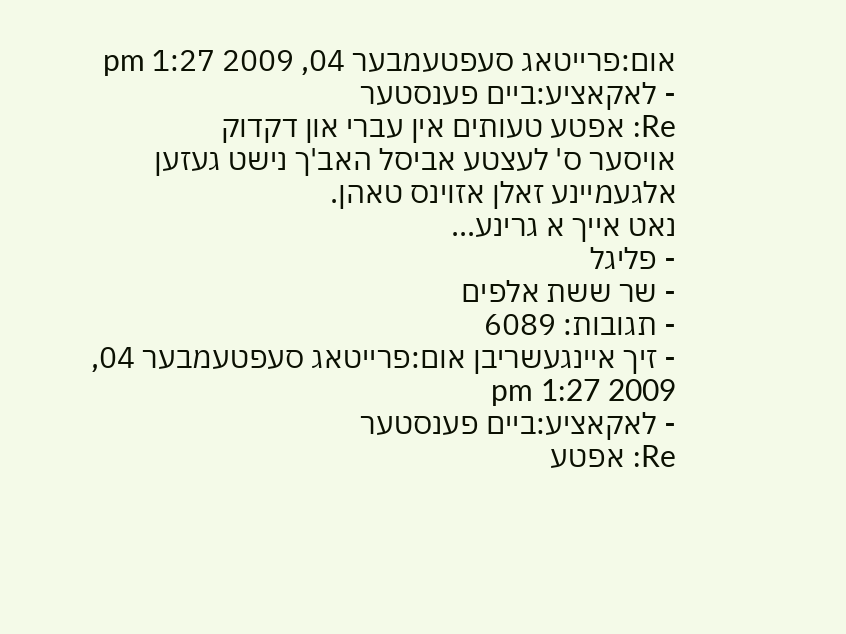אום:פרייטאג סעפטעמבער 04, 2009 1:27 pm
- לאקאציע:ביים פענסטער
Re: אפטע טעותים אין עברי און דקדוק
אויסער ס' לעצטע אביסל האב'ך נישט געזען אלגעמיינע זאלן אזוינס טאהן.
נאט אייך א גרינע...
- פליגל
- שר ששת אלפים
- תגובות: 6089
- זיך איינגעשריבן אום:פרייטאג סעפטעמבער 04, 2009 1:27 pm
- לאקאציע:ביים פענסטער
Re: אפטע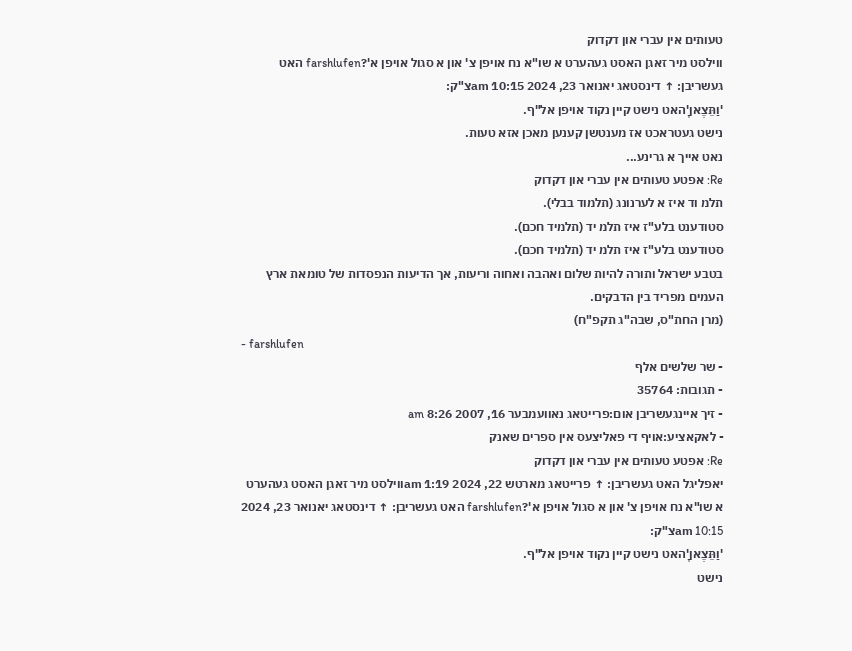טעותים אין עברי און דקדוק
ווילסט מיר זאגן האסט געהערט א שו"א נח אויפן צ' און א סגול אויפן א'?farshlufen האט געשריבן: ↑ דינסטאג יאנואר 23, 2024 10:15 amצ"ק:
'וַתֵּצֶאןָ'האט נישט קיין נקוד אויפן אל"ף.
נישט געטראכט אז מענטשן קענען מאכן אזא טעות.
נאט אייך א גרינע...
Re: אפטע טעותים אין עברי און דקדוק
תלמ וד איז א לערנונג (תלמוד בבלי).
סטודענט בלע"ז איז תלמ יד (תלמיד חכם).
סטודענט בלע"ז איז תלמ יד (תלמיד חכם).
בטבע ישראל ותורה להיות שלום ואהבה ואחוה וריעות, אך הדיעות הנפסדות של טומאת ארץ העמים מפריד בין הדבקים.
(מרן החת"ס, שבה"ג תקפ"ח)
- farshlufen
- שר שלשים אלף
- תגובות: 35764
- זיך איינגעשריבן אום:פרייטאג נאוועמבער 16, 2007 8:26 am
- לאקאציע:אויף די פאליצעס אין ספרים שאנק
Re: אפטע טעותים אין עברי און דקדוק
יאפליגל האט געשריבן: ↑ פרייטאג מארטש 22, 2024 1:19 amווילסט מיר זאגן האסט געהערט א שו"א נח אויפן צ' און א סגול אויפן א'?farshlufen האט געשריבן: ↑ דינסטאג יאנואר 23, 2024 10:15 amצ"ק:
'וַתֵּצֶאןָ'האט נישט קיין נקוד אויפן אל"ף.
נישט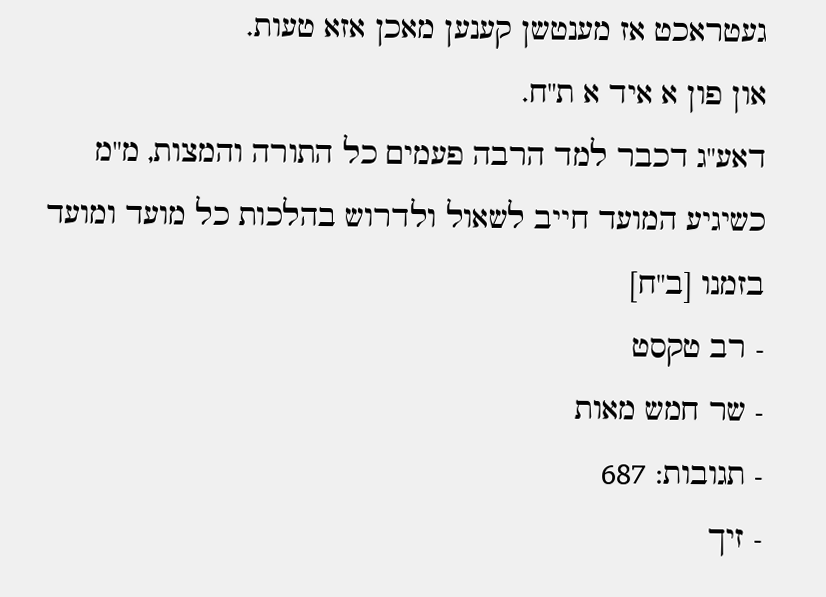געטראכט אז מענטשן קענען מאכן אזא טעות.
און פון א איד א ת"ח.
דאע"ג דכבר למד הרבה פעמים כל התורה והמצות, מ"מ כשיגיע המועד חייב לשאול ולדרוש בהלכות כל מועד ומועד בזמנו [ב"ח]
- רב טקסט
- שר חמש מאות
- תגובות: 687
- זיך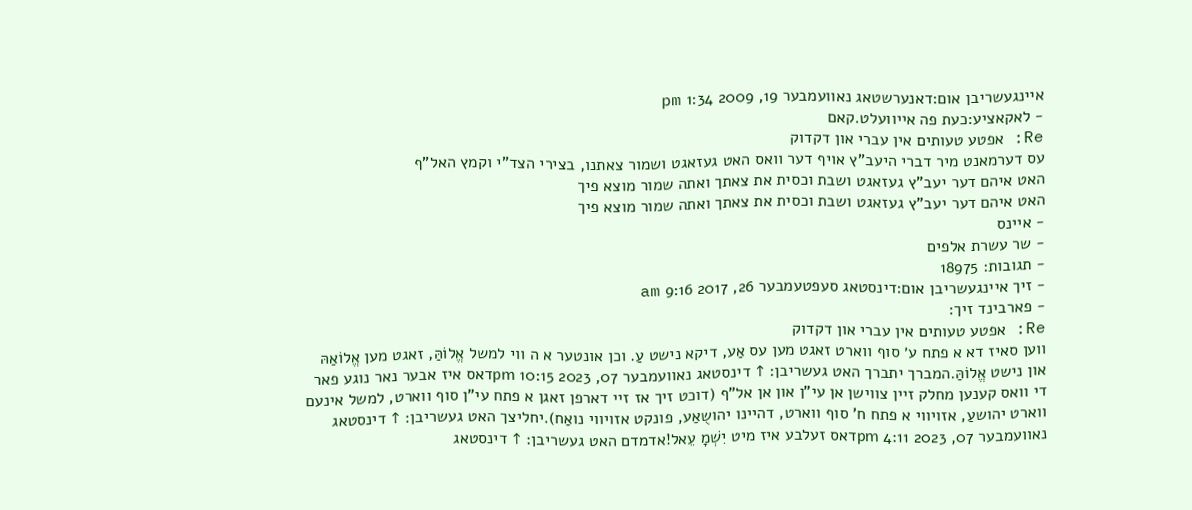איינגעשריבן אום:דאנערשטאג נאוועמבער 19, 2009 1:34 pm
- לאקאציע:כעת פה אייוועלט.קאם
Re: אפטע טעותים אין עברי און דקדוק
עס דערמאנט מיר דברי היעב"ץ אויף דער וואס האט געזאגט ושמור צאתנו, בצירי הצד"י וקמץ האל"ף
האט איהם דער יעב"ץ געזאגט ושבת וכסית את צאתך ואתה שמור מוצא פיך
האט איהם דער יעב"ץ געזאגט ושבת וכסית את צאתך ואתה שמור מוצא פיך
- איינס
- שר עשרת אלפים
- תגובות: 18975
- זיך איינגעשריבן אום:דינסטאג סעפטעמבער 26, 2017 9:16 am
- פארבינד זיך:
Re: אפטע טעותים אין עברי און דקדוק
ווען סאיז דא א פתח ע׳ סוף ווארט זאגט מען עס אַע, דיקא נישט עַ. וכן אונטער א ה ווי למשל אֱלוֹהַּ, זאגט מען אֱלוֹאַהּ און נישט אֱלוֹהַּ.המברך יתברך האט געשריבן: ↑ דינסטאג נאוועמבער 07, 2023 10:15 pmדאס איז אבער נאר נוגע פאר די וואס קענען מחלק זיין צווישן אן עי"ן און אן אל"ף (דוכט זיך אז זיי דארפן זאגן א פתח עי"ן סוף ווארט, למשל אינעם ווארט יהושעַ, אזויווי א פתח ח' סוף ווארט, דהיינו יהושֻאַע, פונקט אזויווי נואַח).יחליצך האט געשריבן: ↑ דינסטאג נאוועמבער 07, 2023 4:11 pmדאס זעלבע איז מיט יִשְׁמָ עֵאל!אדמדם האט געשריבן: ↑ דינסטאג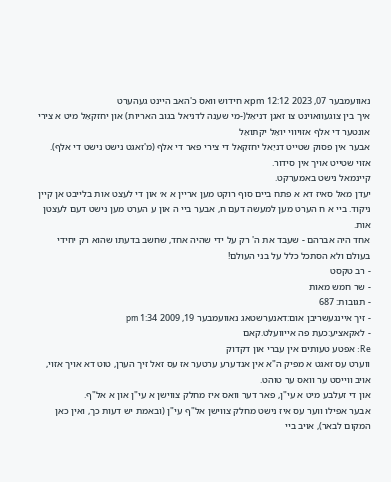נאוועמבער 07, 2023 12:12 pmא חידוש וואס כ'האב היינט געהערט
איך בין צוגעוואוינט צו זאגן דניאֵל(-מי שענה לדניאל בגוב האריות) און יחזקאֵל מיט א צירי אונטער די אלף אזויווי יואֵל יקתואֵל
אבער אין פסוק שטייט דניֵאל יחזקֵאל די צירי פאר די אלף (מ'זאגט נישט נישט די אלף).
אזוי שטייט אויך אין סידור.
קיינמאל נישט באמערקט.
יעדן מאל סאיז דא א פתח ביים סוף רוקט מען אריין א א׳ און די לעצט אות בלייבט אן קיין ניקוד. ביי א ח הערט מען למעשה דעם ח, אבער ביי ה און ע הערט מען נישט דעם לעצטן אות.
אחד היה אברהם - שעבד את ה' רק על ידי שהיה אחד, שחשב בדעתו שהוא רק יחידי בעולם ולא הסתכל כלל על בני העולם!
- רב טקסט
- שר חמש מאות
- תגובות: 687
- זיך איינגעשריבן אום:דאנערשטאג נאוועמבער 19, 2009 1:34 pm
- לאקאציע:כעת פה אייוועלט.קאם
Re: אפטע טעותים אין עברי און דקדוק
ווערט עס זאגט א מפיק ה"א אין אנדערע ערטער אז עס זאל זיך הערן, טוט דא אויך אזוי, אויב ווייסט ער וואס ער טוהט.
און די זעלבע מיט א עי"ן, פאר דער וואס איז מחלק צווישן א עי"ן און א אל"ף.
אבער אפילו ווער עס איז נישט מחלק צווישן אל"ף עי"ן (ובאמת יש דעות כך, ואין כאן המקום לבאר), אויב ביי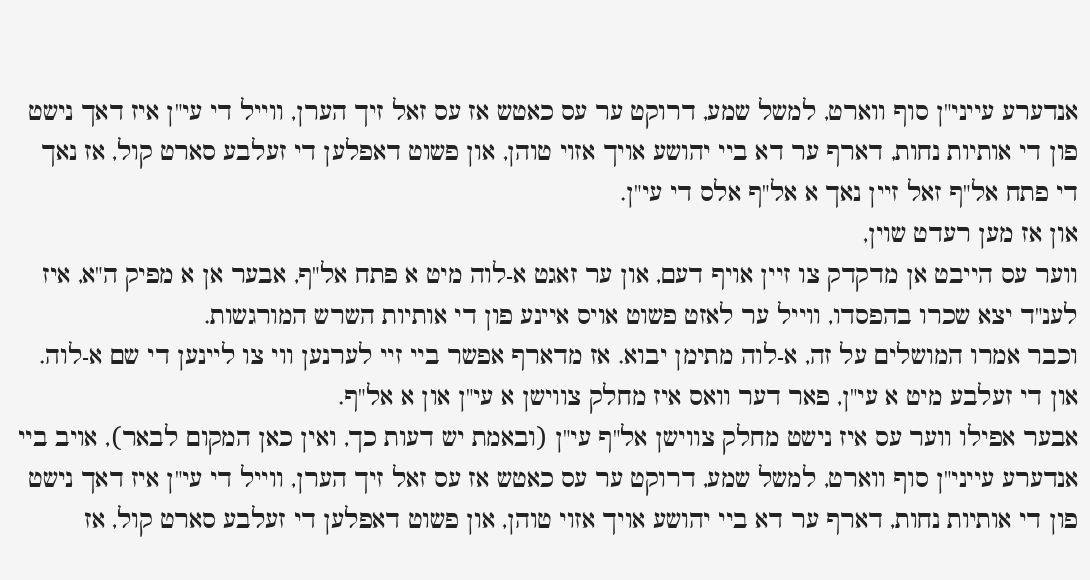אנדערע עייני"ן סוף ווארט, למשל שמע, דרוקט ער עס כאטש אז עס זאל זיך הערן, ווייל די עי"ן איז דאך נישט פון די אותיות נחות, דארף ער דא ביי יהושע אויך אזוי טוהן, און פשוט דאפלען די זעלבע סארט קול, אז נאך די פתח אל"ף זאל זיין נאך א אל"ף אלס די עי"ן.
און אז מען רעדט שוין,
ווער עס הייבט אן מדקדק צו זיין אויף דעם, און ער זאגט א-לוה מיט א פתח אל"ף, אבער אן א מפיק ה"א, איז לענ"ד יצא שכרו בהפסדו, ווייל ער לאזט פשוט אויס איינע פון די אותיות השרש המורגשות.
וכבר אמרו המושלים על זה, א-לוה מתימן יבוא. אז מדארף אפשר ביי זיי לערנען ווי צו ליינען די שם א-לוה.
און די זעלבע מיט א עי"ן, פאר דער וואס איז מחלק צווישן א עי"ן און א אל"ף.
אבער אפילו ווער עס איז נישט מחלק צווישן אל"ף עי"ן (ובאמת יש דעות כך, ואין כאן המקום לבאר), אויב ביי אנדערע עייני"ן סוף ווארט, למשל שמע, דרוקט ער עס כאטש אז עס זאל זיך הערן, ווייל די עי"ן איז דאך נישט פון די אותיות נחות, דארף ער דא ביי יהושע אויך אזוי טוהן, און פשוט דאפלען די זעלבע סארט קול, אז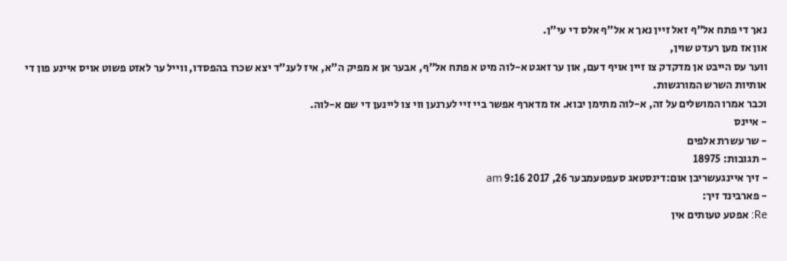נאך די פתח אל"ף זאל זיין נאך א אל"ף אלס די עי"ן.
און אז מען רעדט שוין,
ווער עס הייבט אן מדקדק צו זיין אויף דעם, און ער זאגט א-לוה מיט א פתח אל"ף, אבער אן א מפיק ה"א, איז לענ"ד יצא שכרו בהפסדו, ווייל ער לאזט פשוט אויס איינע פון די אותיות השרש המורגשות.
וכבר אמרו המושלים על זה, א-לוה מתימן יבוא. אז מדארף אפשר ביי זיי לערנען ווי צו ליינען די שם א-לוה.
- איינס
- שר עשרת אלפים
- תגובות: 18975
- זיך איינגעשריבן אום:דינסטאג סעפטעמבער 26, 2017 9:16 am
- פארבינד זיך:
Re: אפטע טעותים אין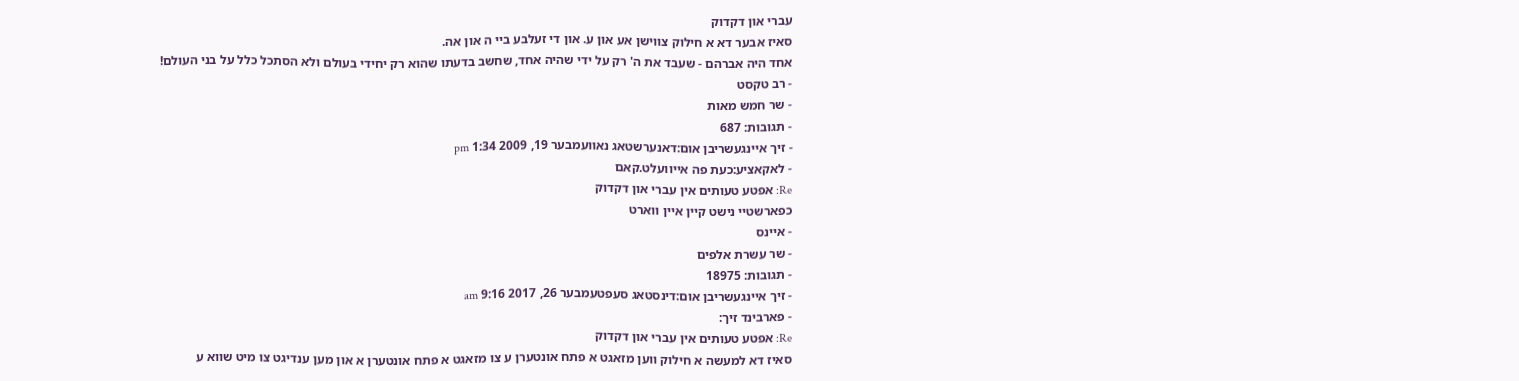עברי און דקדוק
סאיז אבער דא א חילוק צווישן אע און ע. און די זעלבע ביי ה און אה.
אחד היה אברהם - שעבד את ה' רק על ידי שהיה אחד, שחשב בדעתו שהוא רק יחידי בעולם ולא הסתכל כלל על בני העולם!
- רב טקסט
- שר חמש מאות
- תגובות: 687
- זיך איינגעשריבן אום:דאנערשטאג נאוועמבער 19, 2009 1:34 pm
- לאקאציע:כעת פה אייוועלט.קאם
Re: אפטע טעותים אין עברי און דקדוק
כפארשטיי נישט קיין איין ווארט
- איינס
- שר עשרת אלפים
- תגובות: 18975
- זיך איינגעשריבן אום:דינסטאג סעפטעמבער 26, 2017 9:16 am
- פארבינד זיך:
Re: אפטע טעותים אין עברי און דקדוק
סאיז דא למעשה א חילוק ווען מזאגט א פתח אונטערן ע צו מזאגט א פתח אונטערן א און מען ענדיגט צו מיט שווא ע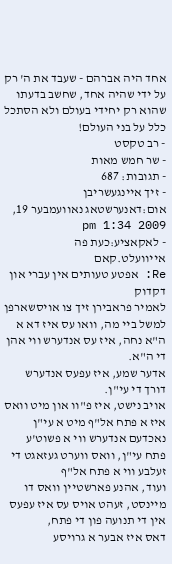אחד היה אברהם - שעבד את ה' רק על ידי שהיה אחד, שחשב בדעתו שהוא רק יחידי בעולם ולא הסתכל כלל על בני העולם!
- רב טקסט
- שר חמש מאות
- תגובות: 687
- זיך איינגעשריבן אום:דאנערשטאג נאוועמבער 19, 2009 1:34 pm
- לאקאציע:כעת פה אייוועלט.קאם
Re: אפטע טעותים אין עברי און דקדוק
לאמיר פראבירן זיך צו אויסשארפן
למשל ביי מה, וואו עס איז דא א ה"א נחה, איז עס אנדערש ווי אהן די ה"א.
אדער שמע, איז עפעס אנדערש דורך די עי"ן.
אויב נישט, איז פ"וו און מיט וואס איז א פתח אל"ף מיט א עי"ן נאכדעם אנדערש ווי א פשוט'ע פתח עי"ן, וואס ווערט געזאגט די זעלבע ווי א פתח אל"ף
ועוד, אהנע פארשטיין וואס דו מיינסט, זעהט אויס עס איז עפעס אין די תנועה פון די פתח,
דאס איז אבער א גרויסע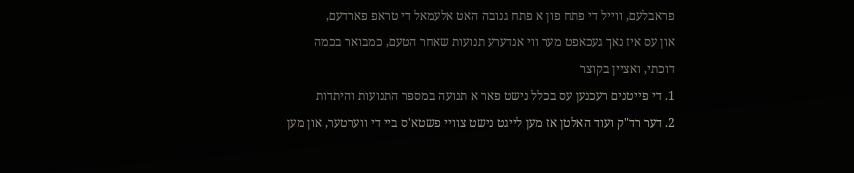פראבלעם, ווייל די פתח פון א פתח גנובה האט אלעמאל די טראפ פארדעם,
און עס איז נאך געכאפט מער ווי אנדערע תנועות שאחר הטעם, כמבואר בכמה דוכתי, ואציין בקוצר
1. די פייטנים רעכנען עס בכלל נישט פאר א תנועה במספר התנועות והיתדות
2. דער רד"ק ועוד האלטן אז מען לייגט נישט צוויי פשטא'ס ביי די ווערטער, און מען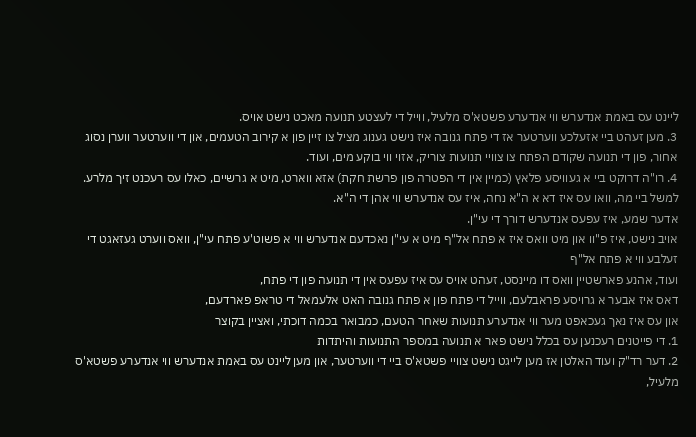ליינט עס באמת אנדערש ווי אנדערע פשטא'ס מלעיל, ווייל די לעצטע תנועה מאכט נישט אויס.
3. מען זעהט ביי אזעלכע ווערטער אז די פתח גנובה איז נישט גענוג מציל צו זיין פון א קירוב הטעמים, און די ווערטער ווערן נסוג אחור, פון די תנועה שקודם הפתח צו צוויי תנועות צוריק, אזוי ווי בוקע מים, ועוד.
4. רו"ה דרוקט ביי א געוויסע פלאץ (כמיין אין די הפטרה פון פרשת חקת) אזא ווארט, מיט א גרשיים, כאלו עס רעכנט זיך מלרע.
למשל ביי מה, וואו עס איז דא א ה"א נחה, איז עס אנדערש ווי אהן די ה"א.
אדער שמע, איז עפעס אנדערש דורך די עי"ן.
אויב נישט, איז פ"וו און מיט וואס איז א פתח אל"ף מיט א עי"ן נאכדעם אנדערש ווי א פשוט'ע פתח עי"ן, וואס ווערט געזאגט די זעלבע ווי א פתח אל"ף
ועוד, אהנע פארשטיין וואס דו מיינסט, זעהט אויס עס איז עפעס אין די תנועה פון די פתח,
דאס איז אבער א גרויסע פראבלעם, ווייל די פתח פון א פתח גנובה האט אלעמאל די טראפ פארדעם,
און עס איז נאך געכאפט מער ווי אנדערע תנועות שאחר הטעם, כמבואר בכמה דוכתי, ואציין בקוצר
1. די פייטנים רעכנען עס בכלל נישט פאר א תנועה במספר התנועות והיתדות
2. דער רד"ק ועוד האלטן אז מען לייגט נישט צוויי פשטא'ס ביי די ווערטער, און מען ליינט עס באמת אנדערש ווי אנדערע פשטא'ס מלעיל,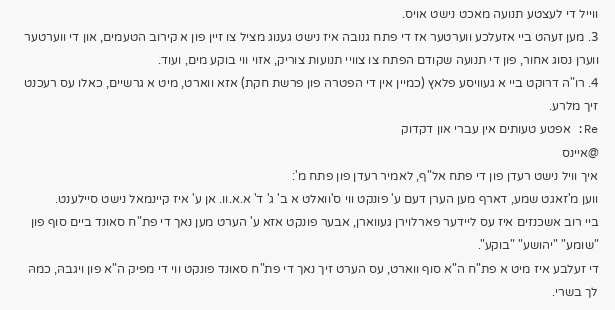ווייל די לעצטע תנועה מאכט נישט אויס.
3. מען זעהט ביי אזעלכע ווערטער אז די פתח גנובה איז נישט גענוג מציל צו זיין פון א קירוב הטעמים, און די ווערטער ווערן נסוג אחור, פון די תנועה שקודם הפתח צו צוויי תנועות צוריק, אזוי ווי בוקע מים, ועוד.
4. רו"ה דרוקט ביי א געוויסע פלאץ (כמיין אין די הפטרה פון פרשת חקת) אזא ווארט, מיט א גרשיים, כאלו עס רעכנט זיך מלרע.
Re: אפטע טעותים אין עברי און דקדוק
@איינס
איך וויל נישט רעדן פון די פתח אל"ף, לאמיר רעדן פון פתח מ':
ווען מ'זאגט שמע, דארף מען הערן דעם ע' פונקט ווי ס'וואלט א ב' ג' ד' א.א.וו. אן ע' איז קיינמאל נישט סיילענט.
ביי רוב אשכנזים איז עס ליידער פארלוירן געווארן, אבער פונקט אזא ע' הערט מען נאך די פת"ח סאונד ביים סוף פון "שומע" "יהושע" "בוקע".
די זעלבע איז מיט א פת"ח ה"א סוף ווארט, עס הערט זיך נאך די פת"ח סאונד פונקט ווי די מפיק ה"א פון ויגבהּ, כמהּ לך בשרי.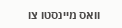וואס מיינסטו צו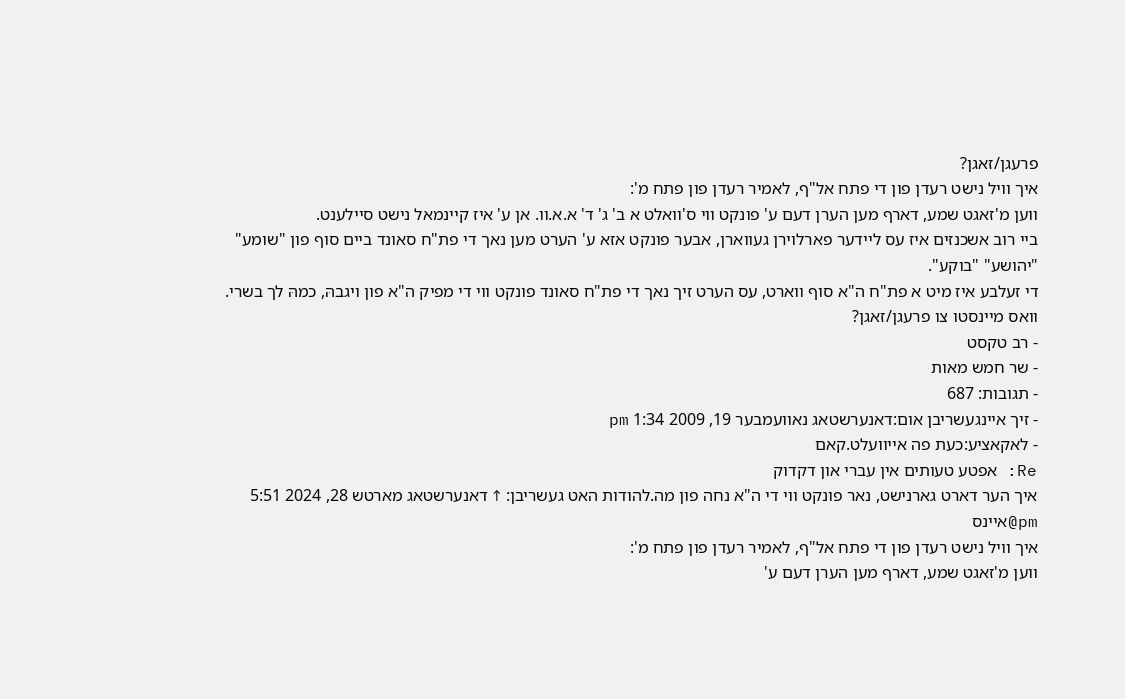פרעגן/זאגן?
איך וויל נישט רעדן פון די פתח אל"ף, לאמיר רעדן פון פתח מ':
ווען מ'זאגט שמע, דארף מען הערן דעם ע' פונקט ווי ס'וואלט א ב' ג' ד' א.א.וו. אן ע' איז קיינמאל נישט סיילענט.
ביי רוב אשכנזים איז עס ליידער פארלוירן געווארן, אבער פונקט אזא ע' הערט מען נאך די פת"ח סאונד ביים סוף פון "שומע" "יהושע" "בוקע".
די זעלבע איז מיט א פת"ח ה"א סוף ווארט, עס הערט זיך נאך די פת"ח סאונד פונקט ווי די מפיק ה"א פון ויגבהּ, כמהּ לך בשרי.
וואס מיינסטו צו פרעגן/זאגן?
- רב טקסט
- שר חמש מאות
- תגובות: 687
- זיך איינגעשריבן אום:דאנערשטאג נאוועמבער 19, 2009 1:34 pm
- לאקאציע:כעת פה אייוועלט.קאם
Re: אפטע טעותים אין עברי און דקדוק
איך הער דארט גארנישט, נאר פונקט ווי די ה"א נחה פון מה.להודות האט געשריבן: ↑ דאנערשטאג מארטש 28, 2024 5:51 pm@איינס
איך וויל נישט רעדן פון די פתח אל"ף, לאמיר רעדן פון פתח מ':
ווען מ'זאגט שמע, דארף מען הערן דעם ע'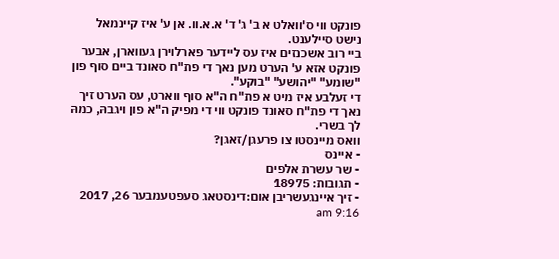פונקט ווי ס'וואלט א ב' ג' ד' א.א.וו. אן ע' איז קיינמאל נישט סיילענט.
ביי רוב אשכנזים איז עס ליידער פארלוירן געווארן, אבער פונקט אזא ע' הערט מען נאך די פת"ח סאונד ביים סוף פון "שומע" "יהושע" "בוקע".
די זעלבע איז מיט א פת"ח ה"א סוף ווארט, עס הערט זיך נאך די פת"ח סאונד פונקט ווי די מפיק ה"א פון ויגבהּ, כמהּ לך בשרי.
וואס מיינסטו צו פרעגן/זאגן?
- איינס
- שר עשרת אלפים
- תגובות: 18975
- זיך איינגעשריבן אום:דינסטאג סעפטעמבער 26, 2017 9:16 am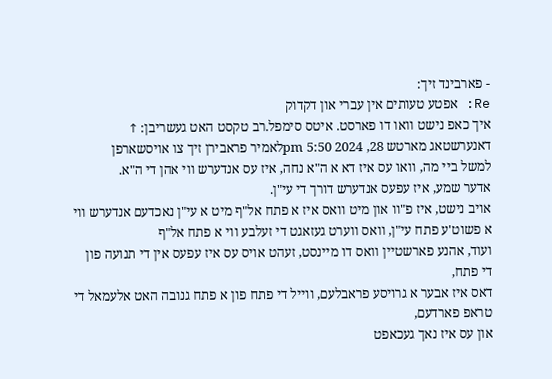- פארבינד זיך:
Re: אפטע טעותים אין עברי און דקדוק
איך כאפ נישט וואו דו פארסט. איטס סימפל.רב טקסט האט געשריבן: ↑ דאנערשטאג מארטש 28, 2024 5:50 pmלאמיר פראבירן זיך צו אויסשארפן
למשל ביי מה, וואו עס איז דא א ה"א נחה, איז עס אנדערש ווי אהן די ה"א.
אדער שמע, איז עפעס אנדערש דורך די עי"ן.
אויב נישט, איז פ"וו און מיט וואס איז א פתח אל"ף מיט א עי"ן נאכדעם אנדערש ווי א פשוט'ע פתח עי"ן, וואס ווערט געזאגט די זעלבע ווי א פתח אל"ף
ועוד, אהנע פארשטיין וואס דו מיינסט, זעהט אויס עס איז עפעס אין די תנועה פון די פתח,
דאס איז אבער א גרויסע פראבלעם, ווייל די פתח פון א פתח גנובה האט אלעמאל די טראפ פארדעם,
און עס איז נאך געכאפט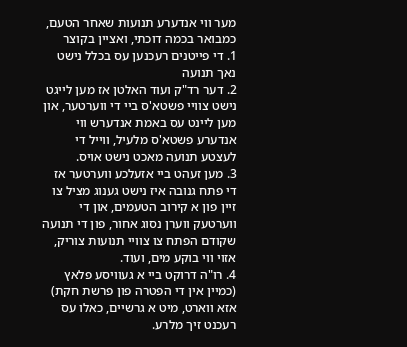מער ווי אנדערע תנועות שאחר הטעם, כמבואר בכמה דוכתי, ואציין בקוצר
1. די פייטנים רעכנען עס בכלל נישט נאך תנועה
2. דער רד"ק ועוד האלטן אז מען לייגט נישט צוויי פשטא'ס ביי די ווערטער, און מען ליינט עס באמת אנדערש ווי אנדערע פשטא'ס מלעיל, ווייל די לעצטע תנועה מאכט נישט אויס.
3. מען זעהט ביי אזעלכע ווערטער אז די פתח גנובה איז נישט גענוג מציל צו זיין פון א קירוב הטעמים, און די ווערטעק ווערן נסוג אחור, פון די תנועה שקודם הפתח צו צוויי תנועות צוריק, אזוי ווי בוקע מים, ועוד.
4. רו"ה דרוקט ביי א געוויסע פלאץ (כמיין אין די הפטרה פון פרשת חקת) אזא ווארט, מיט א גרשיים, כאלו עס רעכנט זיך מלרע.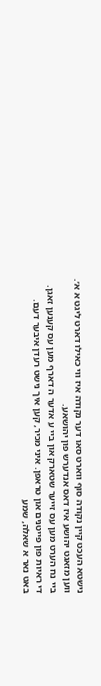נישטא העכט קיין נקודה סוף ווארט סאו דער נקודה איז ווי כאילו דארט ליגט א א׳.
ווען מזאגט יהושע איז דאס אנדערש פון יהושאע.
ביי נח הערט מען עס זייער שטארק און ביי ע אדער ה דארף מען עס קענען זאגן.
די ראיות פון פייטנים און טראפן. איני מכיר, קען איך נישט רעדן איבער דעם.
באט נאר א שאלה, שמע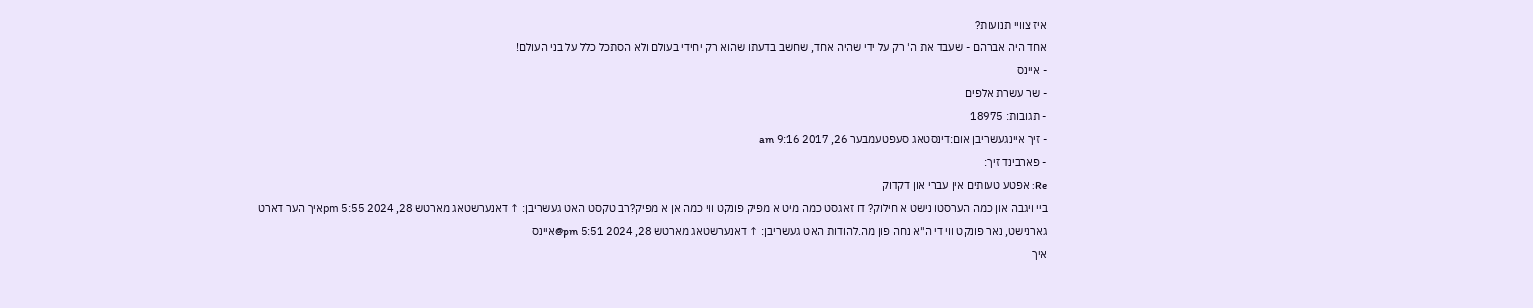איז צוויי תנועות?
אחד היה אברהם - שעבד את ה' רק על ידי שהיה אחד, שחשב בדעתו שהוא רק יחידי בעולם ולא הסתכל כלל על בני העולם!
- איינס
- שר עשרת אלפים
- תגובות: 18975
- זיך איינגעשריבן אום:דינסטאג סעפטעמבער 26, 2017 9:16 am
- פארבינד זיך:
Re: אפטע טעותים אין עברי און דקדוק
ביי ויגבה און כמה הערסטו נישט א חילוק? דו זאגסט כמה מיט א מפיק פונקט ווי כמה אן א מפיק?רב טקסט האט געשריבן: ↑ דאנערשטאג מארטש 28, 2024 5:55 pmאיך הער דארט גארנישט, נאר פונקט ווי די ה"א נחה פון מה.להודות האט געשריבן: ↑ דאנערשטאג מארטש 28, 2024 5:51 pm@איינס
איך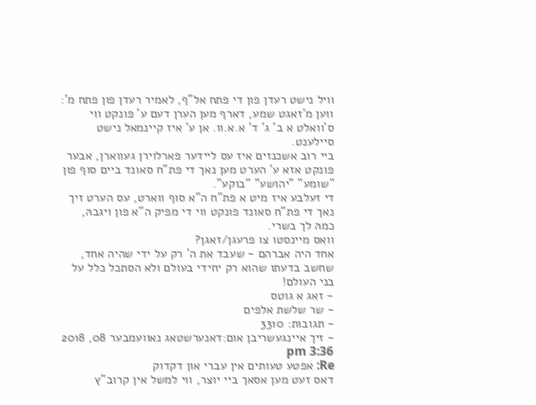וויל נישט רעדן פון די פתח אל"ף, לאמיר רעדן פון פתח מ':
ווען מ'זאגט שמע, דארף מען הערן דעם ע' פונקט ווי ס'וואלט א ב' ג' ד' א.א.וו. אן ע' איז קיינמאל נישט סיילענט.
ביי רוב אשכנזים איז עס ליידער פארלוירן געווארן, אבער פונקט אזא ע' הערט מען נאך די פת"ח סאונד ביים סוף פון "שומע" "יהושע" "בוקע".
די זעלבע איז מיט א פת"ח ה"א סוף ווארט, עס הערט זיך נאך די פת"ח סאונד פונקט ווי די מפיק ה"א פון ויגבהּ, כמהּ לך בשרי.
וואס מיינסטו צו פרעגן/זאגן?
אחד היה אברהם - שעבד את ה' רק על ידי שהיה אחד, שחשב בדעתו שהוא רק יחידי בעולם ולא הסתכל כלל על בני העולם!
- זאג א גוטס
- שר שלשת אלפים
- תגובות: 3310
- זיך איינגעשריבן אום:דאנערשטאג נאוועמבער 08, 2018 3:36 pm
Re: אפטע טעותים אין עברי און דקדוק
דאס זעט מען אסאך ביי יוצר, ווי למשל אין קרוב"ץ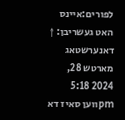לפורים:איינס האט געשריבן: ↑ דאנערשטאג מארטש 28, 2024 5:18 pmווען סאיז דא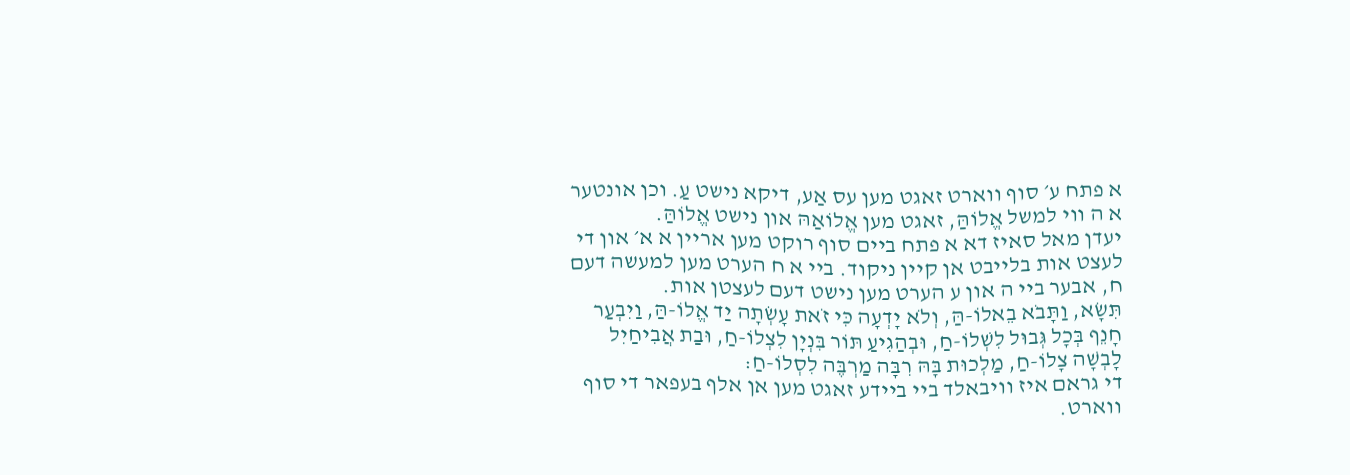א פתח ע׳ סוף ווארט זאגט מען עס אַע, דיקא נישט עַ. וכן אונטער א ה ווי למשל אֱלוֹהַּ, זאגט מען אֱלוֹאַהּ און נישט אֱלוֹהַּ.
יעדן מאל סאיז דא א פתח ביים סוף רוקט מען אריין א א׳ און די לעצט אות בלייבט אן קיין ניקוד. ביי א ח הערט מען למעשה דעם ח, אבער ביי ה און ע הערט מען נישט דעם לעצטן אות.
תִּשָׂא, וַתָּבֹא בֵאלוֹ-הַּ, וְלֹא יָדְעָה כִּי זֹאת עָשְׂתָה יַד אֱלוֹ-הַּ, וַיִבְעַר חָנֵף בְּכָל גְּבוּל לִשְׁלוֹ-חַ, וּבְהַגִיעַ תּוֹר בִּנְיָן לִצְלוֹ-חַ, וּבַת אֲבִיחַיִל לָבְשָׁה צָלוֹ-חַ, מַלְכוּת בָּהּ רִבָּה מַרְבֶּה לִסְלוֹ-חַ:
די גראם איז וויבאלד ביי ביידע זאגט מען אן אלף בעפאר די סוף ווארט.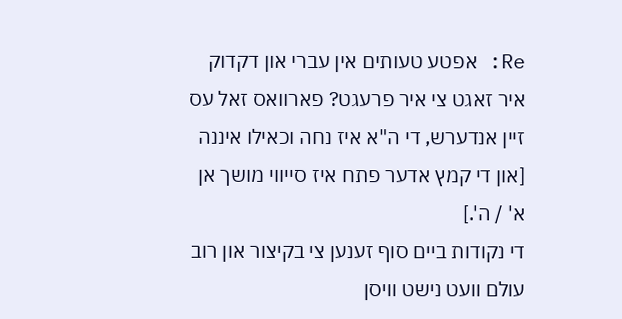Re: אפטע טעותים אין עברי און דקדוק
איר זאגט צי איר פרעגט? פארוואס זאל עס זיין אנדערש, די ה"א איז נחה וכאילו איננה [און די קמץ אדער פתח איז סייווי מושך אן א' / ה'.]
די נקודות ביים סוף זענען צי בקיצור און רוב עולם וועט נישט וויסן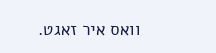וואס איר זאגט.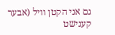גם אני הקטן וויל (אבער קענישט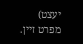יעצט) מפרט זיין.